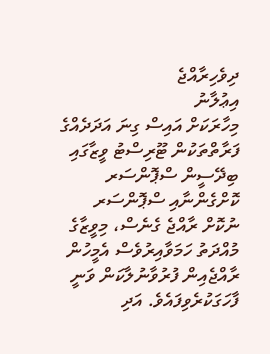ދިވެހިރާއްޖެ
އިޢުލާނު
މިހާރަކަށް އައިސް ގިނަ އަދަދެއްގެ ފަރާތްތަކުން ޓޫރިސްޓު ވީޒާގައި ބިދޭސީން ސްޕޮންސަރ ކޮށްގެންނާއި ސްޕޮންސަރ ނުކޮށް ރާއްޖެ ގެނެސް، މިވީޒާގެ މުއްދަތު ހަމަވާއިރުވެސް އެމީހުން ރާއްޖެއިން ފުރުވާނުލާކަން ވަނީ ފާހަގަކުރެވިފައެވެ. އަދި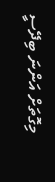މިގޮތަށް އަންނަ ބިދޭސީ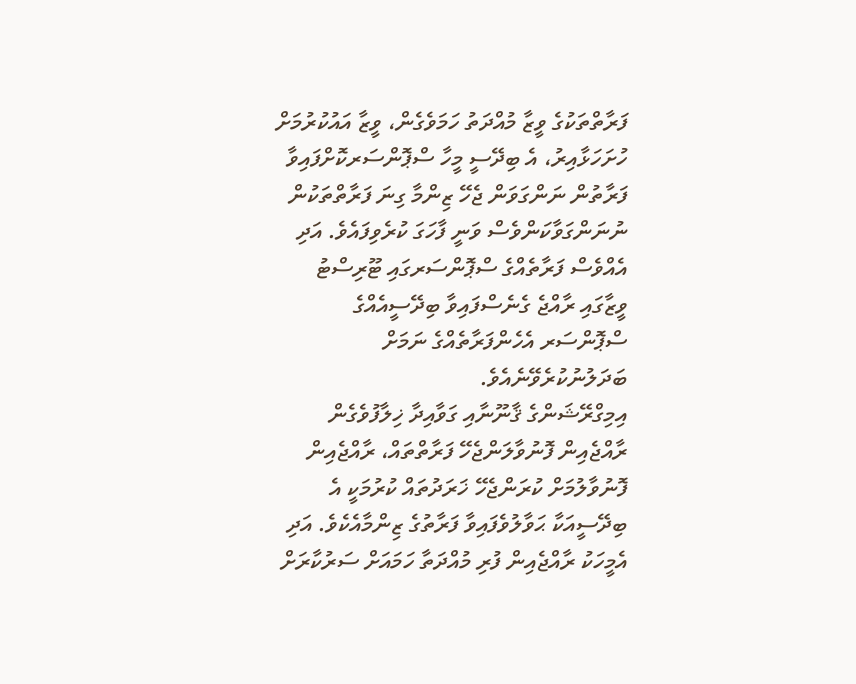ފަރާތްތަކުގެ ވީޒާ މުއްދަތު ހަމަވެގެން، ވީޒާ އައުކުރުމަށް ހުށަހަޅާއިރު، އެ ބިދޭސީ މީހާ ސްޕޮންސަރކޮށްފައިވާ ފަރާތުން ނަންގަވަން ޖެހޭ ޒިންމާ ގިނަ ފަރާތްތަކުން ނުނަންގަވާކަންވެސް ވަނީ ފާހަގަ ކުރެވިފައެވެ. އަދި އެއްވެސް ފަރާތެއްގެ ސްޕޮންސަރގައި ޓޫރިސްޓު ވީޒާގައި ރާއްޖެ ގެނެސްފައިވާ ބިދޭސީއެއްގެ ސްޕޮންސަރ އެހެންފަރާތެއްގެ ނަމަށް ބަދަލުނުކުރެވޭނެއެވެ.
އިމިގްރޭޝަންގެ ޤާނޫނާއި ގަވާއިދާ ޚިލާފުވެގެން ރާއްޖެއިން ފޮނުވާލަންޖެހޭ ފަރާތްތައް، ރާއްޖެއިން ފޮނުވާލުމަށް ކުރަންޖެހޭ ޚަރަދުތައް ކުރުމަކީ އެ ބިދޭސީއަކާ ޙަވާލުވެފައިވާ ފަރާތުގެ ޒިންމާއެކެވެ. އަދި އެމީހަކު ރާއްޖެއިން ފުރި މުއްދަތާ ހަމައަށް ސަރުކާރަށް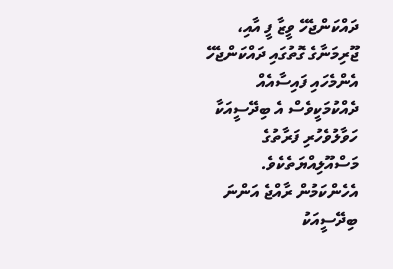ދައްކަންޖެހޭ ވީޒާ ފީ އާއި، ޖޫރިމަނާގެ ގޮތުގައި ދައްކަންޖެހޭ އެންމެހައި ފައިސާއެއް ދެއްކުމަކީވެސް އެ ބިދޭސީއަކާ ހަވާލުވެހުރި ފަރާތުގެ މަސްއޫލިއްޔަތެކެވެ.
އެހެންކަމުން ރާއްޖެ އަންނަ ބިދޭސީއަކު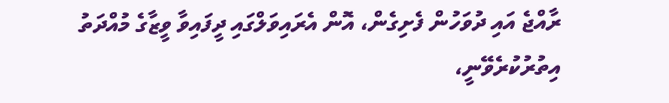ރާއްޖެ އައި ދުވަހުން ފެށިގެން، އޮން އެރައިވަލްގައި ދީފައިވާ ވީޒާގެ މުއްދަތު އިތުރުކުރެވޭނީ،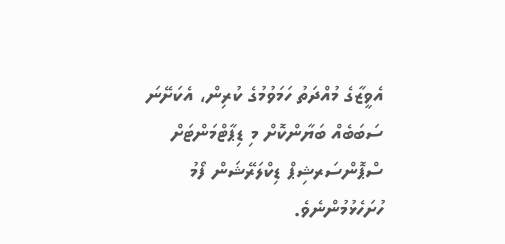އެވީޒާގެ މުއްދަތު ހަމަވުމުގެ ކުރިން، އެކަށޭނަ ސަބަބެއް ބަޔާންކޮށް މި ޑިޕާޓްމަންޓަށް ސްޕޮންސަރޝިޕް ޑިކްލަރޭޝަން ފޯމު ހުށަހެޅުމުންނެވެ.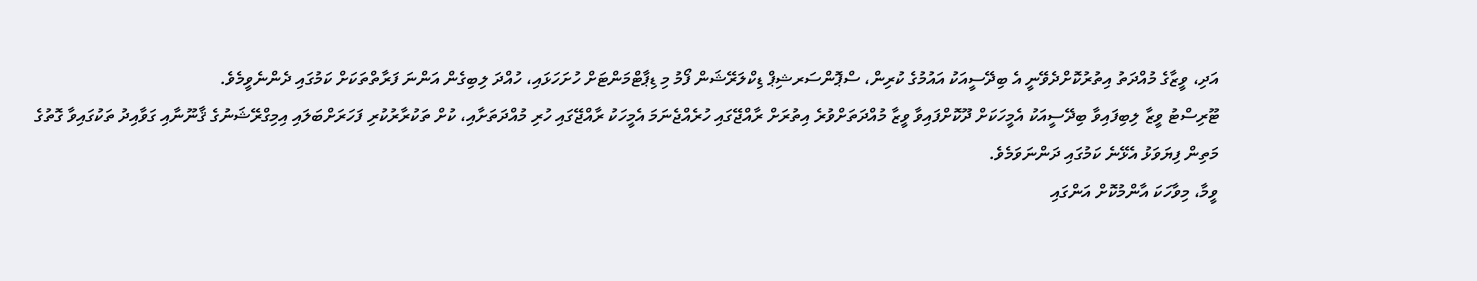އަދި، ވީޒާގެ މުއްދަތު އިތުރުކޮށްދެވޭނީ އެ ބިދޭސީއަކު އައުމުގެ ކުރިން، ސްޕޮންސަރޝިޕް ޑިކްލަރޭޝަން ފޯމު މި ޑިޕާޓްމަންޓަށް ހުށަހަޅައި، ހުއްދަ ލިބިގެން އަންނަ ފަރާތްތަކަށް ކަމުގައި ދެންނެވީމެވެ.
ޓޫރިސްޓު ވީޒާ ލިބިފައިވާ ބިދޭސީއަކު އެމީހަކަށް ދޫކޮށްފައިވާ ވީޒާ މުއްދަތަށްވުރެ އިތުރަށް ރާއްޖޭގައި ހުރެއްޖެނަމަ އެމީހަކު ރާއްޖޭގައި ހުރި މުއްދަތަށާއި، ކުށް ތަކުރާރުކުރި ފަހަރަށްބަލައި އިމިގްރޭޝަނުގެ ޤާނޫނާއި ގަވާއިދު ތަކުގައިވާ ގޮތުގެ މަތިން ފިޔަވަޅު އެޅޭނެ ކަމުގައި ދަންނަވަމެވެ.
ވީމާ، މިވާހަކަ އާންމުކޮށް އަންގައި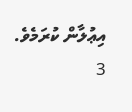އިޢުލާން ކުރަމެވެ.
3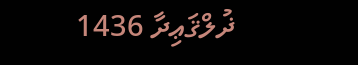ޛުލްޤަޢިދާ 1436